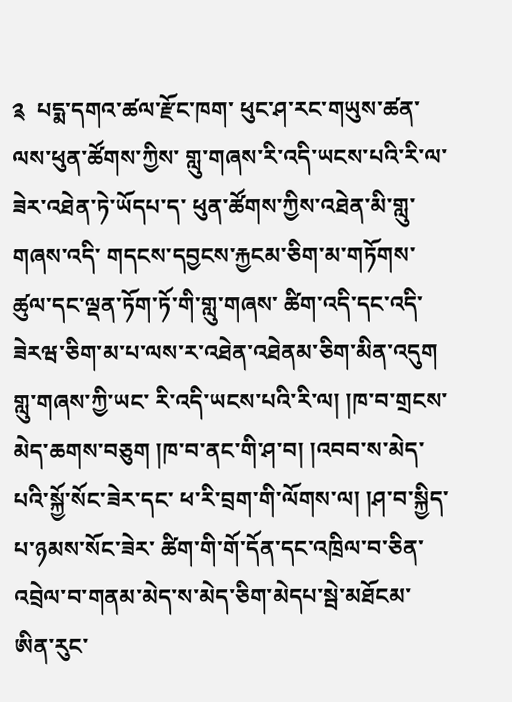༉  པདྨ་དགའ་ཚལ་རྫོང་ཁག་ ཕུང་ཤ་རང་གཡུས་ཚན་ལས་ཕུན་ཚོགས་ཀྱིས་ གླུ་གཞས་རི་འདི་ཡངས་པའི་རི་ལ་ ཟེར་འཐེན་ཏེ་ཡོདཔ་ད་ ཕུན་ཚོགས་ཀྱིས་འཐེན་མི་གླུ་གཞས་འདི་ གདངས་དབྱངས་རྐྱངམ་ཅིག་མ་གཏོགས་ ཚུལ་དང་ལྡན་ཏོག་ཏོ་གི་གླུ་གཞས་ ཚིག་འདི་དང་འདི་ཟེརཝ་ཅིག་མ་པ་ལས་ར་འཐེན་འཐེནམ་ཅིག་མིན་འདུག གླུ་གཞས་ཀྱི་ཡང་ རི་འདི་ཡངས་པའི་རི་ལ། །ཁ་བ་གྲངས་མེད་ཆགས་བཅུག །ཁ་བ་ནང་གི་ཤ་བ། །འབབ་ས་མེད་པའི་སྐྱོ་སོང་ཟེར་དང་ ཕ་རི་བྲག་གི་ལོགས་ལ། །ཤ་བ་སྐྱིད་པ་ཉམས་སོང་ཟེར་ ཚིག་གི་གོ་དོན་དང་འཁྲིལ་བ་ཅིན་ འབྲེལ་བ་གནམ་མེད་ས་མེད་ཅིག་མེདཔ་སྦེ་མཐོངམ་ཨིན་རུང་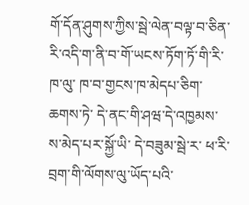གོ་དོན་ཤུགས་ཀྱིས་སྦེ་ལེན་བལྟ་བ་ཅིན་ རི་འདི་ག་ནི་བ་གོ་ཡངས་ཏོག་ཏོ་གི་རི་ཁ་ལུ་ ཁ་བ་གྱངས་ཁ་མེདཔ་ཅིག་ཆགས་ཏེ་ དེ་ནང་གི་ཤཝ་དེ་འཁྱམས་ས་མེད་པར་སྐྱོ་ཡི་ དེ་བཟུམ་སྦེ་ར་ ཕ་རི་བྲག་གི་ལོགས་ལུ་ཡོད་པའི་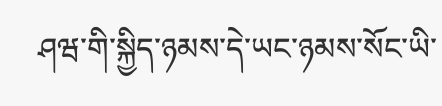ཤཝ་གི་སྐྱིད་ཉམས་དེ་ཡང་ཉམས་སོང་ཡི་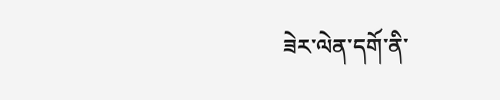ཟེར་ལེན་དགོ་ནི་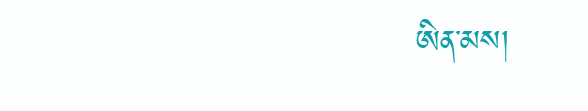ཨིན་མས།